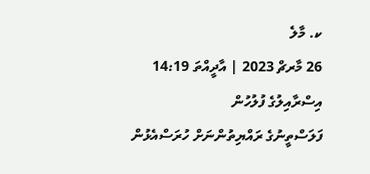ކ. މާލެ
26 މާރޗް 2023 | އާދީއްތަ 14:19
އިސްރާއިލުގެ ފުލުހުން
ފަލަސްތީނުގެ ރައްޔިތުންނަށް ހުރަސްއެޅުން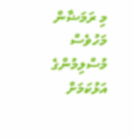މި ރަމަޟާން މަހުވެސް މުސްލިމުންގެ އަޅުކަމަށް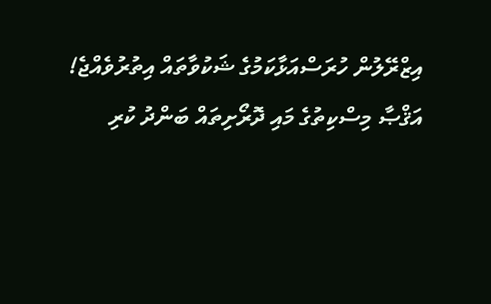އިޒްރޭލުން ހުރަސްއަޅާކަމުގެ ޝަކުވާތައް އިތުރުވެއްޖެ!
އަޤްޞާ މިސްކިތުގެ މައި ދޮރޯށިތައް ބަންދު ކުރި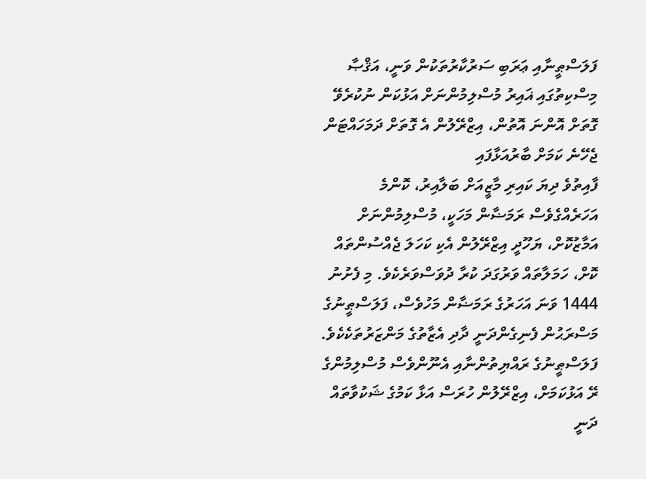ފަލަސްޠީނާއި ޢަރަބި ސަރުކާރުތަކުން ވަނީ، އަޤްޞާ މިސްކިތުގައި ޣައިރު މުސްލިމުންނަށް އަޅުކަން ނުކުރެވޭ ގޮތަށް އޮންނަ އޮތުން، އިޒްރޭލުން އެ ގޮތަށް ދަމަހައްޓަން ޖެހޭނެ ކަމަށް ބާރުއަޅާފައި
ފާއިތުވެ ދިޔަ ކައިރި މާޒީއަށް ބަލާއިރު، ކޮންމެ އަހަރެއްގެވެސް ރަމަޟާން މަހަކީ، މުސްލިމުންނަށް އަމާޒުކޮށް، ޔަހޫދީ އިޒްރޭލުން އެކި ކަހަލަ ޖެއްސުންތައް ކޮށް، ހަމަލާތައް ވަރުގަދަ ކުރާ ދުވަސްވަރެކެވެ. މި ފެށުނު 1444 ވަނަ އަހަރުގެ ރަމަޟާން މަހުވެސް، ފަލަސްޠީނުގެ މަސްރަޙުން ފެނިގެންދަނީ ދާދި އެޒާތުގެ މަންޒަރުތަކެކެވެ. ފަލަސްޠީނުގެ ރައްޔިތުންނާއި އެނޫންވެސް މުސްލިމުންގެ ރޭ އަޅުކަމަށް، އިޒްރޭލުން ހުރަސް އަޅާ ކަމުގެ ޝަކުވާތައް ދަނީ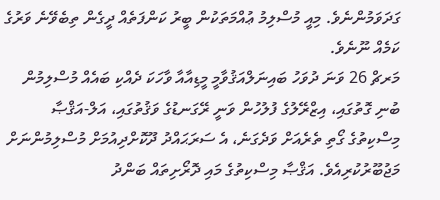ގަދަވަމުންނެވެ. މިއީ މުސްލިމު ޢުއްމަތަކުން ބީރު ކަންފަތެއް ދީގެން ތިބެވޭނެ ވަރުގެ ކަމެއް ނޫނެވެ.
މަރޗް 26 ވަނަ ދުވަހު ބައިނަލްއަޤުވާމީ މީޑިއާއާ ވާހަކަ ދެއްކި ބައެއް މުސްލިމުން ބުނި ގޮތުގައި، އިޒްރޭލުގެ ފުލުހުން ވަނީ ރޭގަނޑުގެ ވަޤުތުގައި، އަލް-އަޤްޞާ މިސްކިތުގެ ގޯތި ތެރެއަށް ވަދެގަނެ، އެ ސަރަޙައްދު ދޫކޮށްދިއުމަށް މުސްލިމުންނަށް މަޖުބޫރުކުރިއެވެ. އަޤްޞާ މިސްކިތުގެ މައި ދޮރޯށިތައް ބަންދު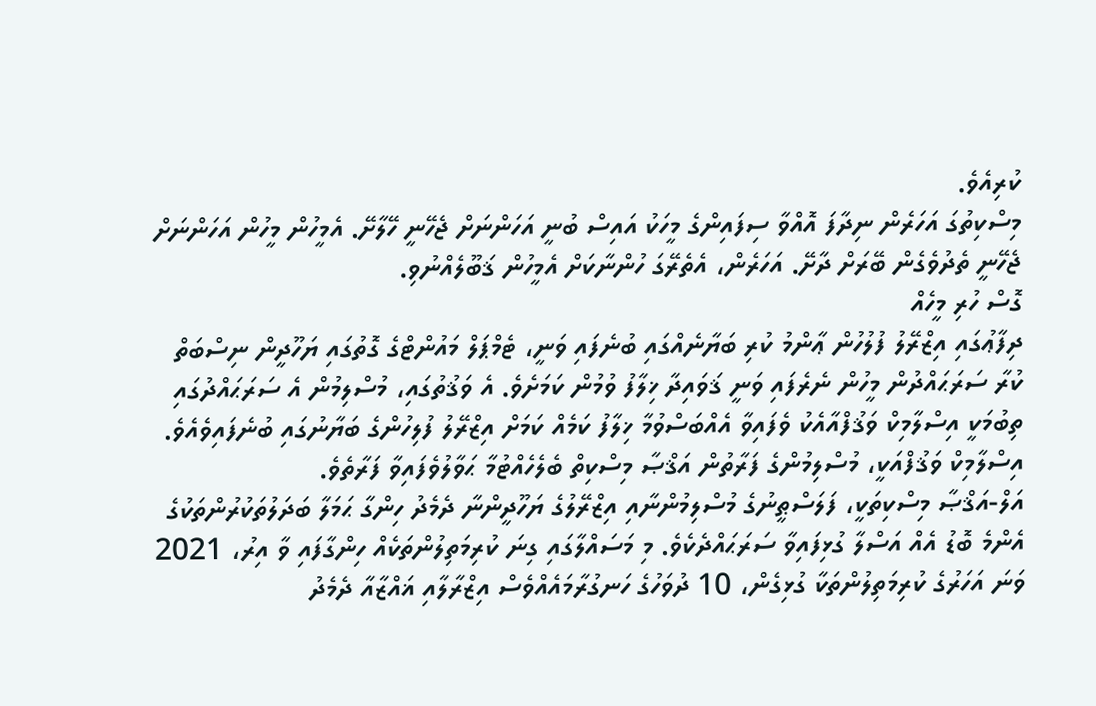ކުރިއެވެ.
މިސްކިތުގަ އަހަރެން ނިދާފަ އޮއްވާ ސިފައިންގެ މީހަކު އައިސް ބުނީ އަހަންނަށް ޖެހޭނީ ހޭލާށޭ. އެމީހުން މީހުން އަހަންނަށް ޖެހޭނީ ތެދުވެގެން ބޭރަށް ދާށޭ. އަހަރެން، އެތެރޭގަ ހުންނާކަށް އެމީހުން ޤަބޫލެއްނުވި.
ގޮސް ހުރި މީހެއް
ދިފާޢުގައި އިޒްރޭލު ފުލުހުން ޢާންމު ކުރި ބަޔާނެއްގައި ބުނެފައި ވަނީ، ޓެމްޕަލް މައުންޓްގެ ގޮތުގައި ޔަހޫދީން ނިސްބަތް ކުރާ ސަރަޙައްދުން މީހުން ނެރެފައި ވަނީ ޤަވައިދާ ޚިލާފު ވުމުން ކަމަށެވެ. އެ ވަޤުތުގައި، މުސްލިމުން އެ ސަރަޙައްދުގައި ތިބުމަކީ އިސްލާމިކް ވަޤުފްއާއެކު ވެފައިވާ އެއްބަސްވުމާ ޚިލާފު ކަމެއް ކަމަށް އިޒްރޭލު ފުލިހުންގެ ބަޔާނުގައި ބުނެފައިވެއެވެ. އިސްލާމިކް ވަޤުފްއަކީ، މުސްލިމުންގެ ފަރާތުން އަޤްޞާ މިސްކިތް ބެލެހެއްޓުމާ ޙަވާލުވެފައިވާ ފަރާތެވެ.
އަލް-އަޤްޞާ މިސްކިތަކީ، ފަލަސްޠީނުގެ މުސްލިމުންނާއި އިޒްރޭލުގެ ޔަހޫދީންނާ ދެމެދު ހިންގާ ޙަމަލާ ބަދަލުތަކުރުންތަކުގެ އެންމެ ބޮޑު އެއް އަސްލާ ގުޅިފައިވާ ސަރަޙައްދެކެވެ. މި މަސައްލާގައި ގިނަ ކުރިމަތިލުންތަކެއް ހިންގާފައި ވާ އިރު، 2021 ވަނަ އަހަރުގެ ކުރިމަތިލުންތަކާ ގުޅިގެން، 10 ދުވަހުގެ ހަނގުރާމައެއްވެސް އިޒްރާލާއި ޣައްޒާއާ ދެމެދު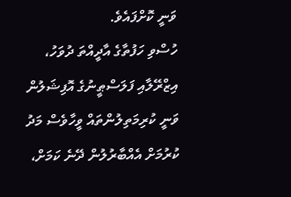ވަނީ ކޮށްފައެވެ.
ހުސްވި ހަފުތާގެ އާދީއްތަ ދުވަހު، އިޒްރޭލާއި ފަލަސްޠީނުގެ އޮފިޝަލުން ވަނީ ކުރިމަތިލުންތައް ވީހާވެސް މަދު ކުރުމަށް އެއްބާރުލުން ދޭނެ ކަމަށް،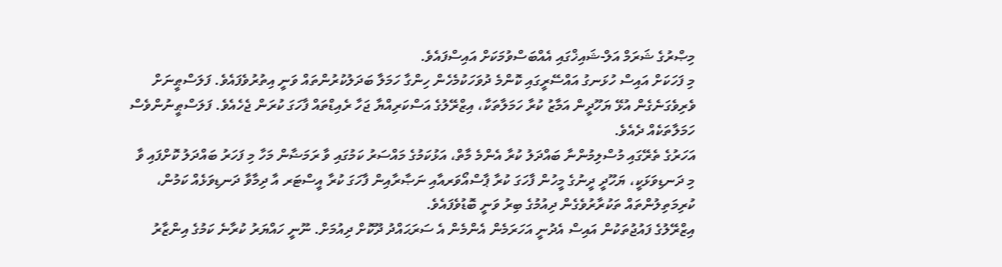މިޞްރުގެ ޝަރަމް އަލް-ޝައިޚްގައި އެއްބަސްވުމަކަށް އައިސްފައެވެ.
މި ފަހަކަށް އައިސް ހުޅަނގު އައްސޭރީގައި ކޮންމެ ދުވަހަކުމެހެން ހިންގާ ހަމަލާ ބަދަލުކުރުންތައް ވަނީ އިތުރުވެފައެވެ. ފަލަސްޠީނަށް ވެރިވެގަނެގެން އުޅޭ ޔަހޫދީން އަމާޒު ކުރާ ހަމަލާތަކާ، އިޒްރޭލުގެ އަސްކަރިއްޔާ ޖަހާ ރެއިޑްތައް ފާހަގަ ކުރަން ޖެހެއެވެ. ފަލަސްޠީނުންވެސް ހަމަލާތަކެއް ދެއެވެ.
އަހަރުގެ ތެރޭގައި މުސްލިމުންނާ ބައްދަލު ކުރާ އެންމެ މާތް، އަޅުކަމުގެ މައްސަރު ކަމުގައި ވާ ރަމަޟާން މަހާ މި ފަހަރު ބައްދަލު ކޮށްފައި ވާ މި ދަނޑިވަޅަކީ، ޔަހޫދީ ދީނުގެ މީހުން ފާހަގަ ކުރާ ޕާސްއޯވަރއާއި ނަޞާރާއިން ފާހަގަ ކުރާ އީސްޓަރ އާ ދިމާވާ ދަނޑިވަޅެއް ކަމުން، ކުރިމަތިލުންތައް ތަކުރާރުވެގެން ދިއުމުގެ ބިރު ވަނީ ބޮޑުވެފައެވެ.
އިޒްރޭލުގެ ފައުޖުތަކުން އައިސް އެދުނީ އަހަރަމެން އެންމެން އެ ސަރަޙައްދު ދޫކޮށް ދިއުމަށް. ނޫނީ ހައްޔަރު ކުރާނެ ކަމުގެ އިންޒާރު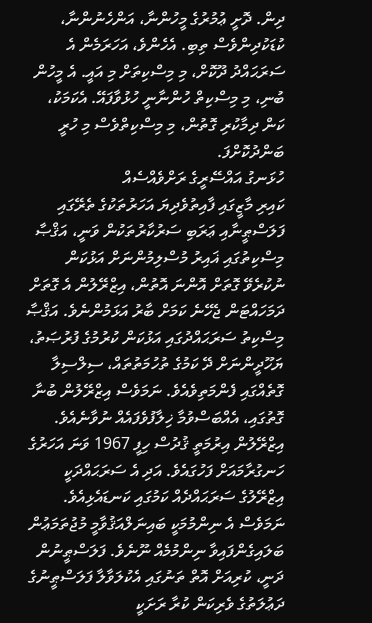ދިން. ދޮށީ ޢުމުރުގެ މީހުންނާ، އަންހެނުންނާ، ކުޑަކުދިންވެސް ތިބި. އެހެންވެ، އަހަރަމެން އެ ސަރަޙައްދު ދޫކޮށް، މި މިސްކިތަށް މި އައީ. އެ މީހުން ބުނި، މި މިސްކިތް ހުންނާނީ ހުޅުވާފައޭ. އެކަމަކު، ކަން ދިމާކުރި ގޮތުން، މި މިސްކިތްވެސް މި ހުރީ ބަންދުކޮށްފަ.
ހުޅަނގު އައްސޭރީގެ ރަށްވެއްސެއް
ކައިރި މާޒީގައި ފާއިތުވެދިޔަ އަހަރުތަކުގެ ތެރޭގައި ފަލަސްޠީނާއި ޢަރަބި ސަރުކާރުތަކުން ވަނީ، އަޤްޞާ މިސްކިތުގައި ޣައިރު މުސްލިމުންނަށް އަޅުކަން ނުކުރެވޭ ގޮތަށް އޮންނަ އޮތުން، އިޒްރޭލުން އެ ގޮތަށް ދަމަހައްޓަން ޖެހޭނެ ކަމަށް ބާރު އަޅަމުންނެވެ. އަޤްޞާ މިސްކިތު ސަރަޙައްދުގައި އަޅުކަން ކުރުމުގެ ފުރުޞަތު، ޔަހޫދީންނަށް ދޭ ކަމުގެ ތުހުމަތުތައް، ސިލްސިލާ ގޮތެއްގައި ފެންމަތިވެއެވެ. ނަމަވެސް އިޒްރޭލުން ބުނާ ގޮތުގައި، އެއްބަސްވުމާ ޚިލާފުވެފައެއް ނުވާނެއެވެ.
އިޒްރޭލުން އިރުމަތީ ޤުދުސް ހިފީ 1967 ވަނަ އަހަރުގެ ހަނގުރާމައަށް ފަހުގައެވެ. އަދި އެ ސަރަޙައްދަކީ އިޒްރޭލުގެ ސަރަޙައްދެއް ކަމުގައި ކަނޑައެޅިއެވެ. ނަމަވެސް އެ ނިންމުމަކީ ބައިނަލްއަޤުވާމީ މުޖުތަމަޢުން ބަލައިގެންފައިވާ ނިންމުމެއް ނޫނެވެ. ފަލަސްޠީނުން ދަނީ، ކުރިއަށް އޮތް ތަނުގައި އެކުލަވާލާ ފަލަސްޠީނުގެ ދަޢުލަތުގެ ވެރިކަން ކުރާ ރަށަކީ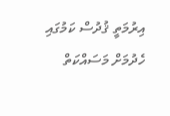އިރުމަތީ ޤުދުސް ކަމުގައި ހެދުމަށް މަސައްކަތް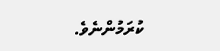ކުރަމުންނެވެ.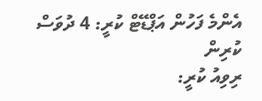އެންމެ ފަހުން އަޕްޑޭޓް ކުރީ: 4 ދުވަސް ކުރިން
ރިވިއު ކުރީ: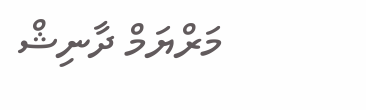މަރްޔަމް ދާނިޝް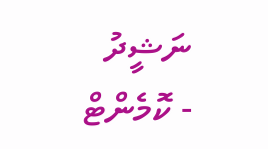ނަޝީދު
- ކޮމެންޓް